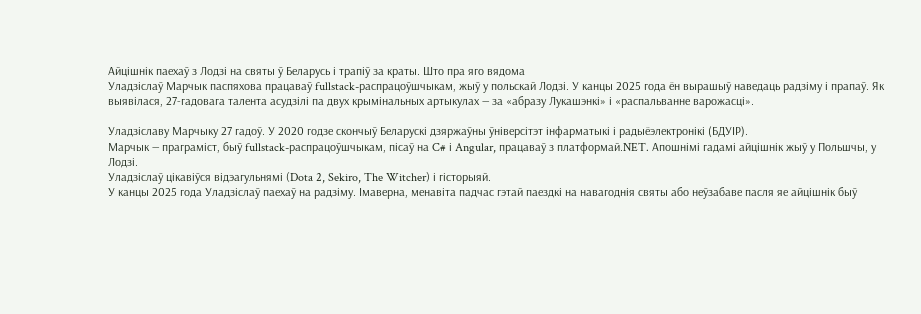Айцішнік паехаў з Лодзі на святы ў Беларусь і трапіў за краты. Што пра яго вядома
Уладзіслаў Марчык паспяхова працаваў fullstack-распрацоўшчыкам, жыў у польскай Лодзі. У канцы 2025 года ён вырашыў наведаць радзіму і прапаў. Як выявілася, 27‑гадовага талента асудзілі па двух крымінальных артыкулах — за «абразу Лукашэнкі» і «распальванне варожасці».

Уладзіславу Марчыку 27 гадоў. У 2020 годзе скончыў Беларускі дзяржаўны ўніверсітэт інфарматыкі і радыёэлектронікі (БДУІР).
Марчык — праграміст, быў fullstack-распрацоўшчыкам, пісаў на C# і Angular, працаваў з платформай.NET. Апошнімі гадамі айцішнік жыў у Польшчы, у Лодзі.
Уладзіслаў цікавіўся відэагульнямі (Dota 2, Sekiro, The Witcher) і гісторыяй.
У канцы 2025 года Уладзіслаў паехаў на радзіму. Імаверна, менавіта падчас гэтай паездкі на навагоднія святы або неўзабаве пасля яе айцішнік быў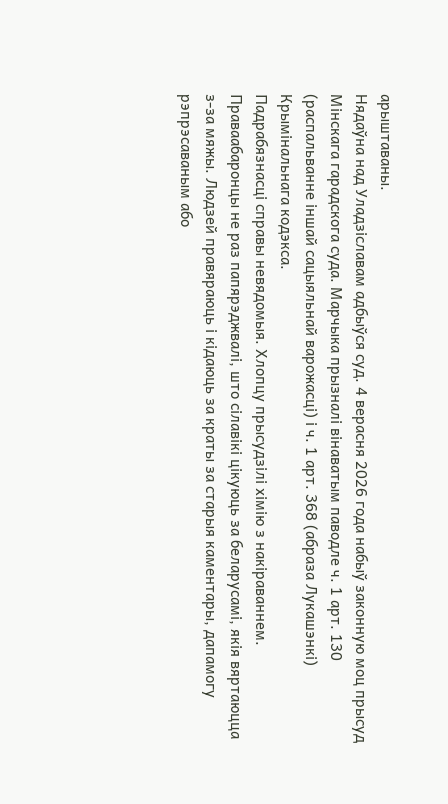арыштаваны.
Нядаўна над Уладзіславам адбыўся суд. 4 верасня 2026 года набыў законную моц прысуд Мінскага гарадскога суда. Марчыка прызналі вінаватым паводле ч. 1 арт. 130 (распальванне іншай сацыяльнай варожасці) і ч. 1 арт. 368 (абраза Лукашэнкі) Крымінальнага кодэкса.
Падрабязнасці справы невядомыя. Хлопцу прысудзілі хімію з накіраваннем.
Праваабаронцы не раз папярэджвалі, што сілавікі цікуюць за беларусамі, якія вяртаюцца з-за мяжы. Людзей правяраюць і кідаюць за краты за старыя каментары, дапамогу рэпрэсаваным або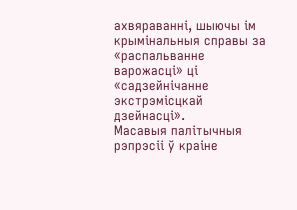ахвяраванні, шыючы ім крымінальныя справы за «распальванне варожасці» ці «садзейнічанне экстрэмісцкай дзейнасці».
Масавыя палітычныя рэпрэсіі ў краіне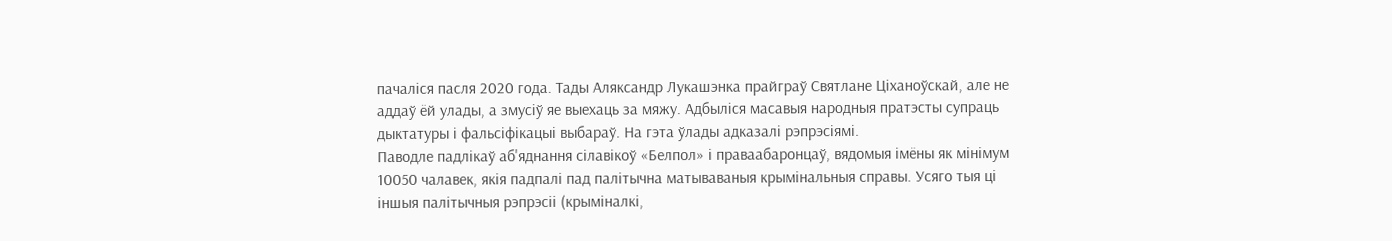пачаліся пасля 2020 года. Тады Аляксандр Лукашэнка прайграў Святлане Ціханоўскай, але не аддаў ёй улады, а змусіў яе выехаць за мяжу. Адбыліся масавыя народныя пратэсты супраць дыктатуры і фальсіфікацыі выбараў. На гэта ўлады адказалі рэпрэсіямі.
Паводле падлікаў аб'яднання сілавікоў «Белпол» і праваабаронцаў, вядомыя імёны як мінімум 10050 чалавек, якія падпалі пад палітычна матываваныя крымінальныя справы. Усяго тыя ці іншыя палітычныя рэпрэсіі (крыміналкі,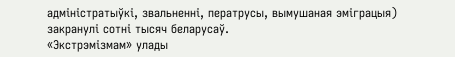адміністратыўкі, звальненні, ператрусы, вымушаная эміграцыя) закранулі сотні тысяч беларусаў.
«Экстрэмізмам» улады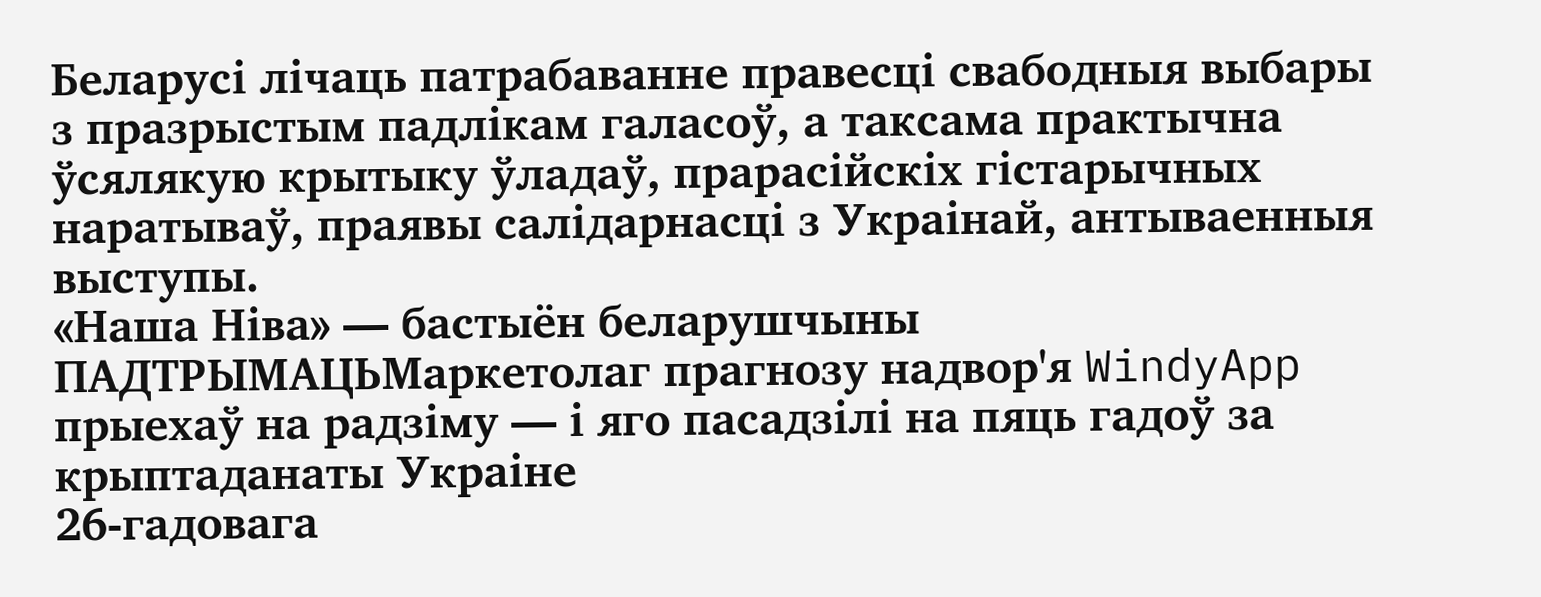Беларусі лічаць патрабаванне правесці свабодныя выбары з празрыстым падлікам галасоў, а таксама практычна ўсялякую крытыку ўладаў, прарасійскіх гістарычных наратываў, праявы салідарнасці з Украінай, антываенныя выступы.
«Наша Нiва» — бастыён беларушчыны
ПАДТРЫМАЦЬМаркетолаг прагнозу надвор'я WindyApp прыехаў на радзіму — і яго пасадзілі на пяць гадоў за крыптаданаты Украіне
26‑гадовага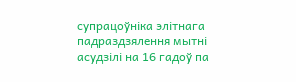супрацоўніка элітнага падраздзялення мытні асудзілі на 16 гадоў па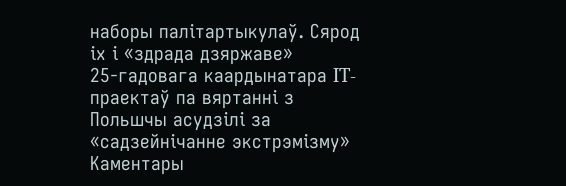наборы палітартыкулаў. Сярод іх і «здрада дзяржаве»
25‑гадовага каардынатара IT-праектаў па вяртанні з Польшчы асудзілі за «садзейнічанне экстрэмізму»
Каментары